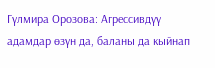Гүлмира Орозова: Агрессивдүү адамдар өзүн да, баланы да кыйнап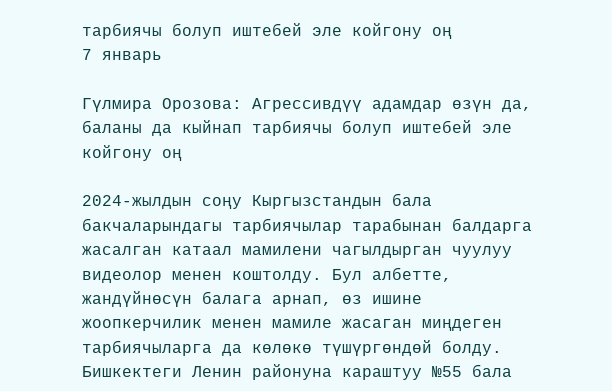тарбиячы болуп иштебей эле койгону оң
7 январь

Гүлмира Орозова: Агрессивдүү адамдар өзүн да, баланы да кыйнап тарбиячы болуп иштебей эле койгону оң

2024-жылдын соңу Кыргызстандын бала бакчаларындагы тарбиячылар тарабынан балдарга жасалган катаал мамилени чагылдырган чуулуу видеолор менен коштолду. Бул албетте, жандүйнөсүн балага арнап, өз ишине жоопкерчилик менен мамиле жасаган миңдеген тарбиячыларга да көлөкө түшүргөндөй болду. Бишкектеги Ленин районуна караштуу №55 бала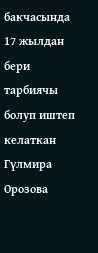бакчасында 17 жылдан бери тарбиячы болуп иштеп келаткан Гүлмира Орозова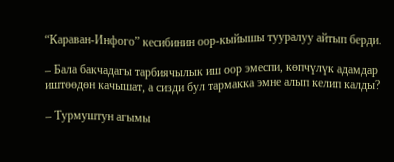“Караван-Инфого” кесибинин оор-кыйышы тууралуу айтып берди.

– Бала бакчадагы тарбиячылык иш оор эмеспи, көпчүлүк адамдар иштөөдөн качышат, а сизди бул тармакка эмне алып келип калды?

– Турмуштун агымы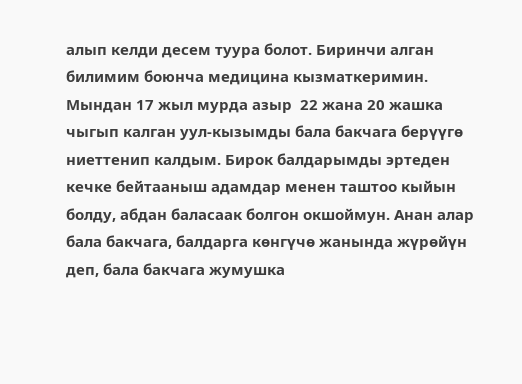алып келди десем туура болот. Биринчи алган билимим боюнча медицина кызматкеримин. Мындан 17 жыл мурда азыр  22 жана 20 жашка чыгып калган уул-кызымды бала бакчага берүүгө ниеттенип калдым. Бирок балдарымды эртеден кечке бейтааныш адамдар менен таштоо кыйын болду, абдан баласаак болгон окшоймун. Анан алар бала бакчага, балдарга көнгүчө жанында жүрөйүн деп, бала бакчага жумушка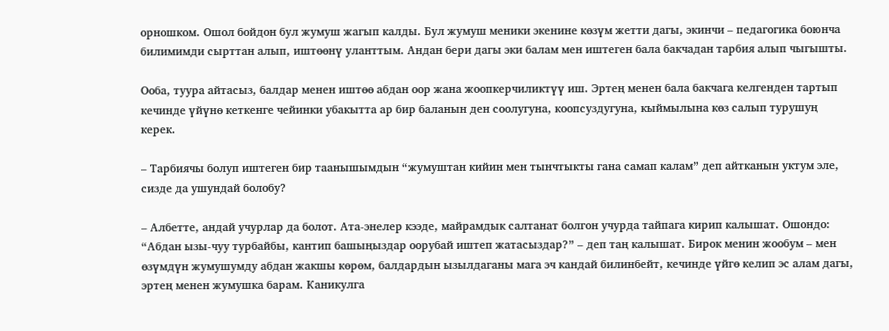орношком. Ошол бойдон бул жумуш жагып калды. Бул жумуш меники экенине көзүм жетти дагы, экинчи – педагогика боюнча билимимди сырттан алып, иштөөнү уланттым. Андан бери дагы эки балам мен иштеген бала бакчадан тарбия алып чыгышты.

Ооба, туура айтасыз, балдар менен иштөө абдан оор жана жоопкерчиликтүү иш. Эртең менен бала бакчага келгенден тартып кечинде үйүнө кеткенге чейинки убакытта ар бир баланын ден соолугуна, коопсуздугуна, кыймылына көз салып турушуң керек.

– Тарбиячы болуп иштеген бир таанышымдын “жумуштан кийин мен тынчтыкты гана самап калам” деп айтканын уктум эле, сизде да ушундай болобу?

– Албетте, андай учурлар да болот. Ата-энелер кээде, майрамдык салтанат болгон учурда тайпага кирип калышат. Ошондо: “Абдан ызы-чуу турбайбы, кантип башыңыздар оорубай иштеп жатасыздар?” – деп таң калышат. Бирок менин жообум – мен өзүмдүн жумушумду абдан жакшы көрөм, балдардын ызылдаганы мага эч кандай билинбейт, кечинде үйгө келип эс алам дагы, эртең менен жумушка барам. Каникулга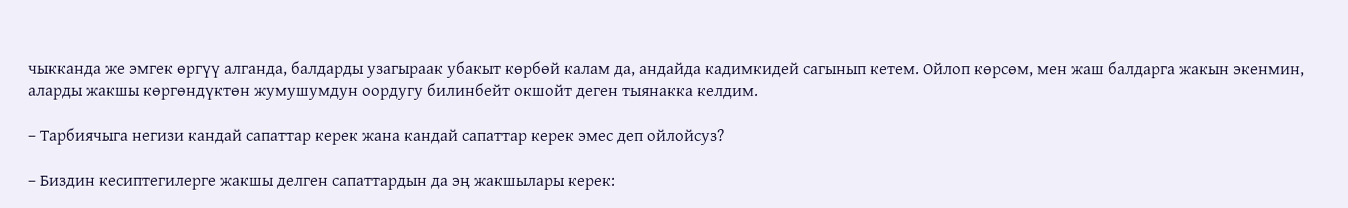чыкканда же эмгек өргүү алганда, балдарды узагыраак убакыт көрбөй калам да, андайда кадимкидей сагынып кетем. Ойлоп көрсөм, мен жаш балдарга жакын экенмин, аларды жакшы көргөндүктөн жумушумдун оордугу билинбейт окшойт деген тыянакка келдим.

– Тарбиячыга негизи кандай сапаттар керек жана кандай сапаттар керек эмес деп ойлойсуз?

– Биздин кесиптегилерге жакшы делген сапаттардын да эң жакшылары керек: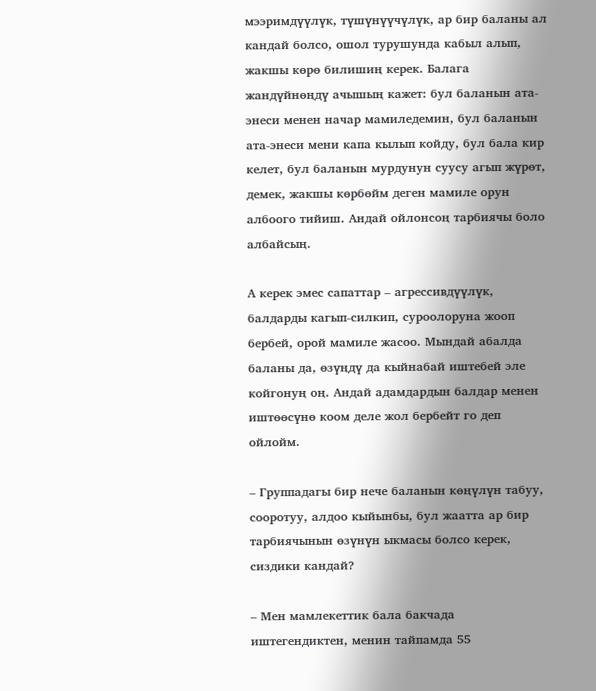мээримдүүлүк, түшүнүүчүлүк, ар бир баланы ал кандай болсо, ошол турушунда кабыл алып, жакшы көрө билишиң керек. Балага жандүйнөңдү ачышың кажет: бул баланын ата-энеси менен начар мамиледемин, бул баланын ата-энеси мени капа кылып койду, бул бала кир келет, бул баланын мурдунун суусу агып жүрөт, демек, жакшы көрбөйм деген мамиле орун албоого тийиш. Андай ойлонсоң тарбиячы боло албайсың.

А керек эмес сапаттар – агрессивдүүлүк, балдарды кагып-силкип, суроолоруна жооп бербей, орой мамиле жасоо. Мындай абалда баланы да, өзүңдү да кыйнабай иштебей эле койгонуң оң. Андай адамдардын балдар менен иштөөсүнө коом деле жол бербейт го деп ойлойм.

– Группадагы бир нече баланын көңүлүн табуу, сооротуу, алдоо кыйынбы, бул жаатта ар бир тарбиячынын өзүнүн ыкмасы болсо керек, сиздики кандай?

– Мен мамлекеттик бала бакчада иштегендиктен, менин тайпамда 55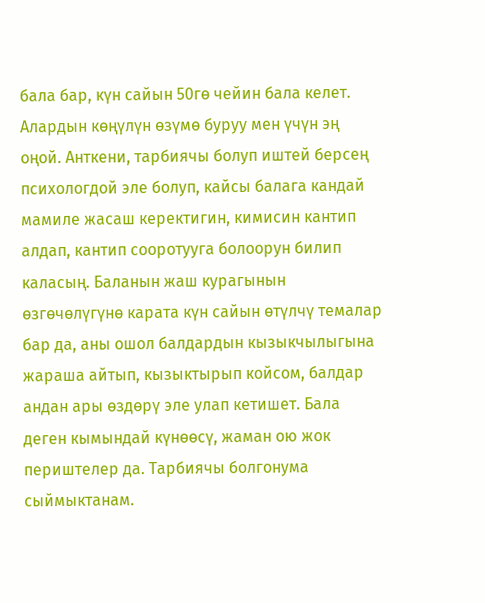бала бар, күн сайын 50гө чейин бала келет. Алардын көңүлүн өзүмө буруу мен үчүн эң оңой. Анткени, тарбиячы болуп иштей берсең психологдой эле болуп, кайсы балага кандай мамиле жасаш керектигин, кимисин кантип алдап, кантип сооротууга болоорун билип каласың. Баланын жаш курагынын өзгөчөлүгүнө карата күн сайын өтүлчү темалар бар да, аны ошол балдардын кызыкчылыгына жараша айтып, кызыктырып койсом, балдар андан ары өздөрү эле улап кетишет. Бала деген кымындай күнөөсү, жаман ою жок периштелер да. Тарбиячы болгонума сыймыктанам.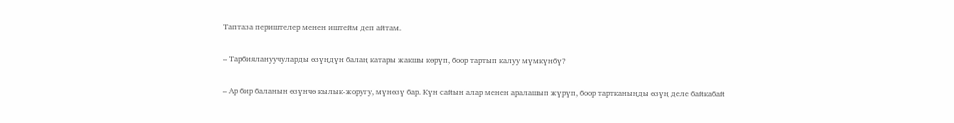Таптаза периштелер менен иштейм деп айтам.

– Тарбиялануучуларды өзүңдүн балаң катары жакшы көрүп, боор тартып калуу мүмкүнбү?

– Ар бир баланын өзүнчө кылык-жоругу, мүнөзү бар. Күн сайын алар менен аралашып жүрүп, боор тартканыңды өзүң деле байкабай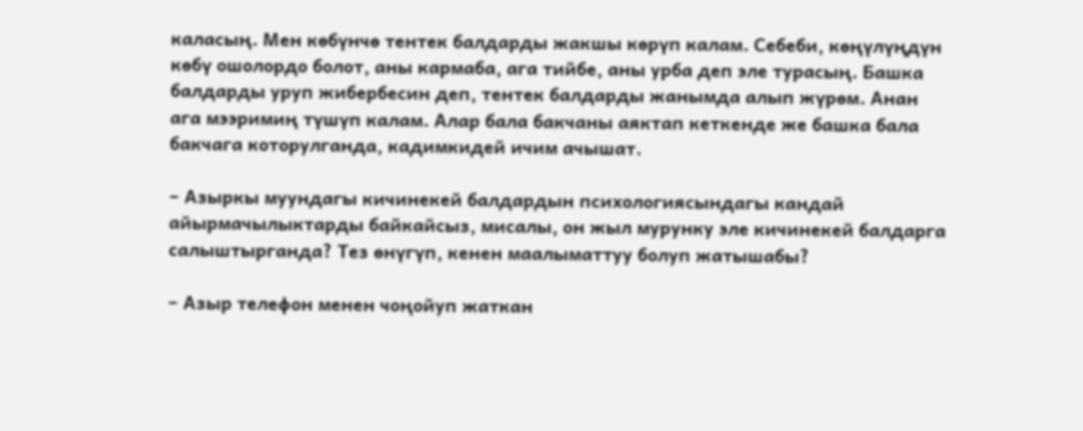каласың. Мен көбүнчө тентек балдарды жакшы көрүп калам. Себеби, көңүлүңдүн көбү ошолордо болот, аны кармаба, ага тийбе, аны урба деп эле турасың. Башка балдарды уруп жибербесин деп, тентек балдарды жанымда алып жүрөм. Анан ага мээримиң түшүп калам. Алар бала бакчаны аяктап кеткенде же башка бала бакчага которулганда, кадимкидей ичим ачышат.

– Азыркы муундагы кичинекей балдардын психологиясындагы кандай айырмачылыктарды байкайсыз, мисалы, он жыл мурунку эле кичинекей балдарга салыштырганда? Тез өнүгүп, кенен маалыматтуу болуп жатышабы?

– Азыр телефон менен чоңойуп жаткан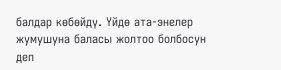балдар көбөйдү. Үйдө ата-энелер жумушуна баласы жолтоо болбосун деп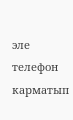эле телефон карматып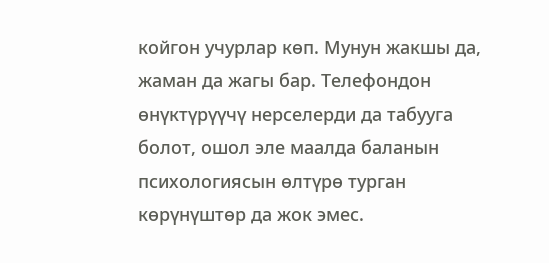койгон учурлар көп. Мунун жакшы да, жаман да жагы бар. Телефондон өнүктүрүүчү нерселерди да табууга болот, ошол эле маалда баланын психологиясын өлтүрө турган көрүнүштөр да жок эмес.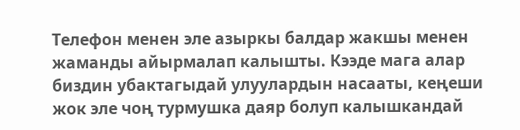Телефон менен эле азыркы балдар жакшы менен жаманды айырмалап калышты. Кээде мага алар биздин убактагыдай улуулардын насааты, кеңеши жок эле чоң турмушка даяр болуп калышкандай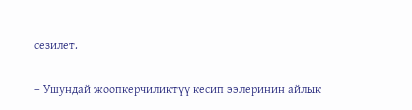сезилет.

– Ушундай жоопкерчиликтүү кесип ээлеринин айлык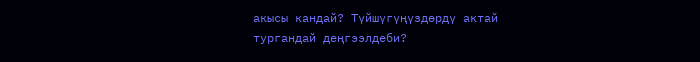акысы кандай? Түйшүгүңүздөрдү актай тургандай деңгээлдеби?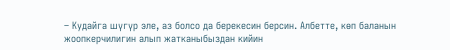– Кудайга шүгүр эле, аз болсо да берекесин берсин. Албетте, көп баланын жоопкерчилигин алып жатканыбыздан кийин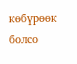көбүрөөк болсо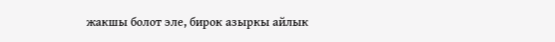жакшы болот эле, бирок азыркы айлык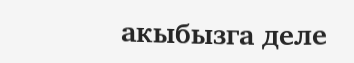акыбызга деле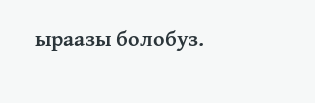ыраазы болобуз.